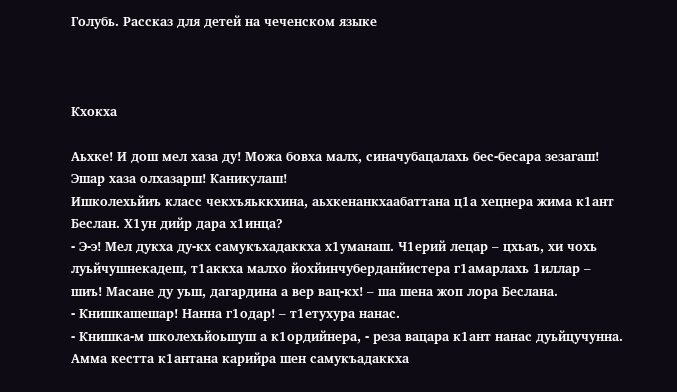Голубь. Рассказ для детей на чеченском языке



Кхокха

Аьхке! И дош мел хаза ду! Можа бовха малх, синачубацалахь бес-бесара зезагаш! Эшар хаза олхазарш! Каникулаш!
Ишколехьйиъ класс чекхъяьккхина, аьхкенанкхаабаттана ц1а хецнера жима к1ант Беслан. Х1ун дийр дара х1инца?
- Э-э! Мел дукха ду-кх самукъхадаккха х1уманаш. Ч1ерий лецар – цхьаъ, хи чохь луьйчушнекадеш, т1аккха малхо йохйинчуберданйистера г1амарлахь 1иллар – шиъ! Масане ду уьш, дагардина а вер вац-кх! – ша шена жоп лора Беслана.
- Книшкашешар! Нанна г1одар! – т1етухура нанас.
- Книшка-м школехьйоьшуш а к1ордийнера, - реза вацара к1ант нанас дуьйцучунна.
Амма кестта к1антана карийра шен самукъадаккха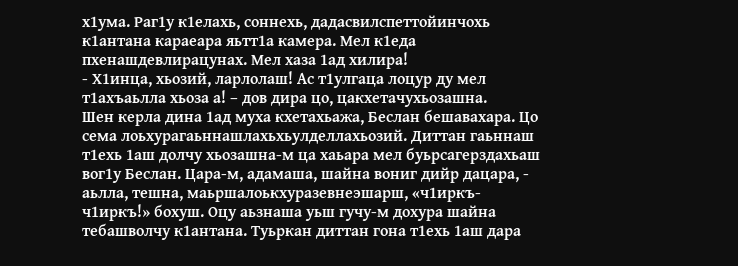х1ума. Раг1у к1елахь, соннехь, дадасвилспеттойинчохь к1антана караеара яьтт1а камера. Мел к1еда пхенашдевлирацунах. Мел хаза 1ад хилира!
- Х1инца, хьозий, ларлолаш! Ас т1улгаца лоцур ду мел т1ахъаьлла хьоза а! – дов дира цо, цакхетачухьозашна.
Шен керла дина 1ад муха кхетахьажа, Беслан бешавахара. Цо сема лоьхурагаьннашлахьхьулделлахьозий. Диттан гаьннаш т1ехь 1аш долчу хьозашна-м ца хаьара мел буьрсагерздахьаш вог1у Беслан. Цара-м, адамаша, шайна вониг дийр дацара, - аьлла, тешна, маьршалоькхуразевнеэшарш, «ч1иркъ-ч1иркъ!» бохуш. Оцу аьзнаша уьш гучу-м дохура шайна тебашволчу к1антана. Туьркан диттан гона т1ехь 1аш дара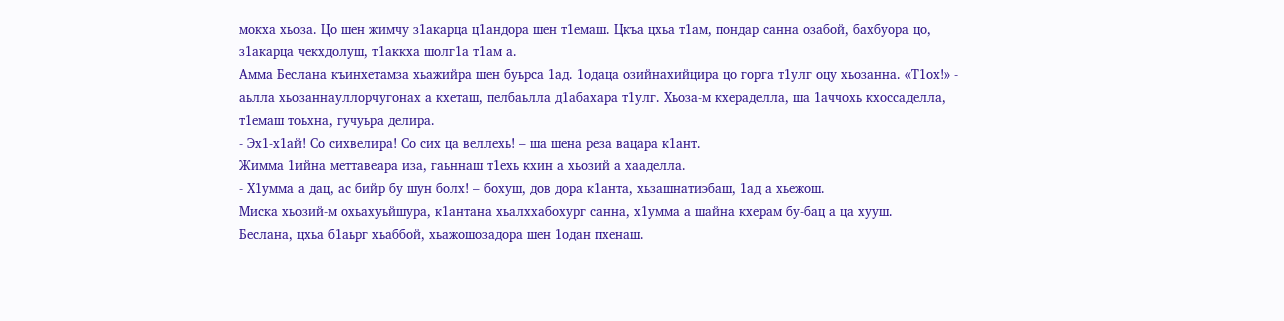мокха хьоза. Цо шен жимчу з1акарца ц1андора шен т1емаш. Цкъа цхьа т1ам, пондар санна озабой, бахбуора цо, з1акарца чекхдолуш, т1аккха шолг1а т1ам а.
Амма Беслана къинхетамза хьажийра шен буьрса 1ад. 1одаца озийнахийцира цо горга т1улг оцу хьозанна. «Т1ох!» - аьлла хьозаннауллорчугонах а кхеташ, пелбаьлла д1абахара т1улг. Хьоза-м кхераделла, ша 1аччохь кхоссаделла, т1емаш тоьхна, гучуьра делира.
- Эх1-х1ай! Со сихвелира! Со сих ца веллехь! – ша шена реза вацара к1ант.
Жимма 1ийна меттавеара иза, гаьннаш т1ехь кхин а хьозий а хааделла.
- Х1умма а дац, ас бийр бу шун болх! – бохуш, дов дора к1анта, хьзашнатиэбаш, 1ад а хьежош.
Миска хьозий-м охьахуьйшура, к1антана хьалххабохург санна, х1умма а шайна кхерам бу-бац а ца хууш.
Беслана, цхьа б1аьрг хьаббой, хьажошозадора шен 1одан пхенаш.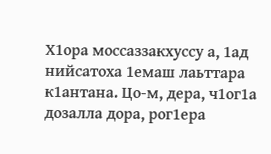Х1ора моссаззакхуссу а, 1ад нийсатоха 1емаш лаьттара к1антана. Цо-м, дера, ч1ог1а дозалла дора, рог1ера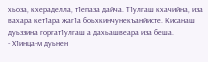хьоза, кхераделла, т1епаза дайча. Т1улгаш кхачийна, иза вахара кет1ара жаг1а боьхкинчунекъанйисте. Кисанаш дуьззина горгат1улгаш а дахьашвеара иза беша.
- Х1инца-м дуьнен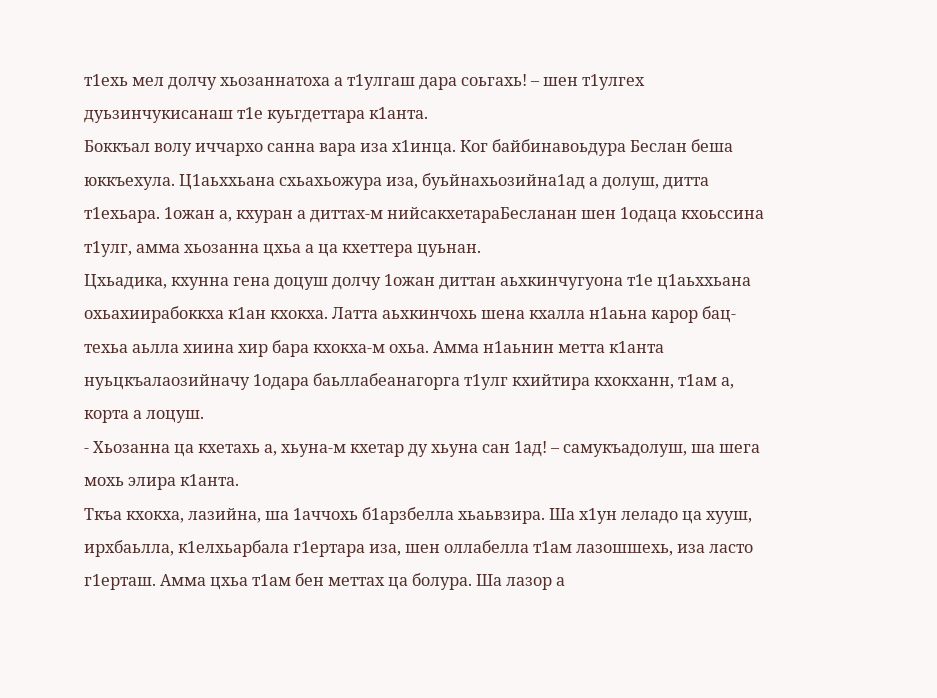т1ехь мел долчу хьозаннатоха а т1улгаш дара соьгахь! – шен т1улгех дуьзинчукисанаш т1е куьгдеттара к1анта.
Боккъал волу иччархо санна вара иза х1инца. Ког байбинавоьдура Беслан беша юккъехула. Ц1аьххьана схьахьожура иза, буьйнахьозийна1ад а долуш, дитта т1ехьара. 1ожан а, кхуран а диттах-м нийсакхетараБесланан шен 1одаца кхоьссина т1улг, амма хьозанна цхьа а ца кхеттера цуьнан.
Цхьадика, кхунна гена доцуш долчу 1ожан диттан аьхкинчугуона т1е ц1аьххьана охьахиирабоккха к1ан кхокха. Латта аьхкинчохь шена кхалла н1аьна карор бац-техьа аьлла хиина хир бара кхокха-м охьа. Амма н1аьнин метта к1анта нуьцкъалаозийначу 1одара баьллабеанагорга т1улг кхийтира кхокханн, т1ам а, корта а лоцуш.
- Хьозанна ца кхетахь а, хьуна-м кхетар ду хьуна сан 1ад! – самукъадолуш, ша шега мохь элира к1анта.
Ткъа кхокха, лазийна, ша 1аччохь б1арзбелла хьаьвзира. Ша х1ун леладо ца хууш, ирхбаьлла, к1елхьарбала г1ертара иза, шен оллабелла т1ам лазошшехь, иза ласто г1ерташ. Амма цхьа т1ам бен меттах ца болура. Ша лазор а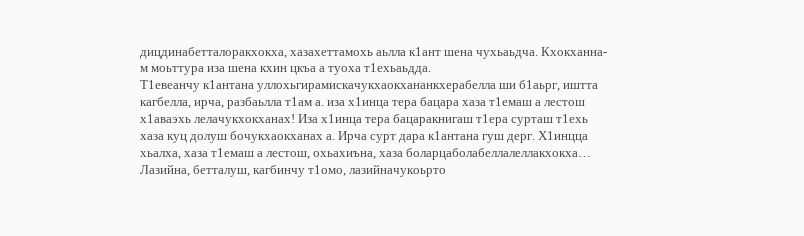дицдинабетталоракхокха, хазахеттамохь аьлла к1ант шена чухьаьдча. Кхокханна-м моьттура иза шена кхин цкъа а туоха т1ехьаьдда.
Т1евеанчу к1антана уллохьгирамискачукхаокхананкхерабелла ши б1аьрг, иштта кагбелла, ирча, разбаьлла т1ам а. иза х1инца тера бацара хаза т1емаш а лестош х1аваэхь лелачукхокханах! Иза х1инца тера бацаракнигаш т1ера сурташ т1ехь хаза куц долуш бочукхаокханах а. Ирча сурт дара к1антана гуш дерг. Х1инцца хьалха, хаза т1емаш а лестош, охьахиъна, хаза боларцаболабеллалеллакхокха…  Лазийна, бетталуш, кагбинчу т1омо, лазийначукоьрто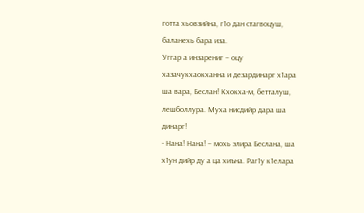готта хьовзийна, г1о дан стагвоцуш, баланехь бара иза.
Уггар а инзарениг – оцу хазачукхаокханна и дезардинарг х1ара ша вара, Беслан! Кхокха-м, бетталуш, лешболлура. Муха нисдийр дара ша динарг!
- Нана! Нана! – мохь элира Беслана, ша х1ун дийр ду а ца хиъна. Раг1у к1елара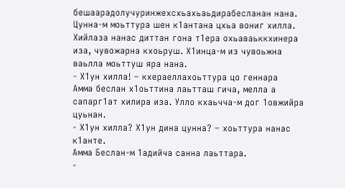бешаарадолучуринжехсхьахьаьдирабесланан нана. Цунна-м моьттура шен к1антана цхьа вониг хилла. Хийлаза нанас диттан гона т1ера охьаваьккхинера иза, чувожарна кхоьруш. Х1инца-м из чувоьжна ваьлла моьттуш яра нана.
- Х1ун хилла! – кхераеллахоьттура цо геннара
Амма беслан х1оьттина лаьтташ гича, мелла а сапарг1ат хилира иза. Улло кхаьчча-м дог 1овжийра цуьнан.
- Х1ун хилла? Х1ун дина цунна? – хоьттура нанас к1анте.
Амма Беслан-м 1адийча санна лаьттара.
-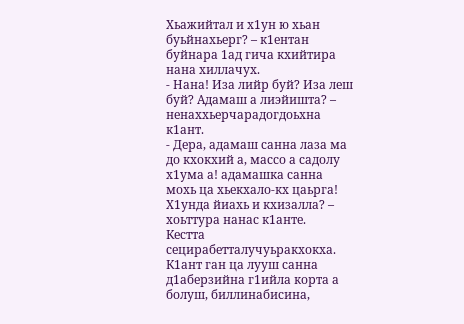Хьажийтал и х1ун ю хьан буьйнахьерг? – к1ентан буйнара 1ад гича кхийтира нана хиллачух.
- Нана! Иза лийр буй? Иза леш буй? Адамаш а лиэйишта? – ненаххьерчарадогдоьхна к1ант.
- Дера, адамаш санна лаза ма до кхокхий а, массо а садолу х1ума а! адамашка санна мохь ца хьекхало-кх цаьрга! Х1унда йиахь и кхизалла? – хоьттура нанас к1анте.
Кестта сецирабетталучуьракхокха. К1ант ган ца лууш санна д1аберзийна г1ийла корта а болуш, биллинабисина,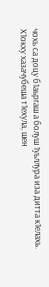чохь са доцу б1аьргаш а болуш 1уьллура иза дитта к1елахь.
Х1окху хазачубеша т1ехула, шен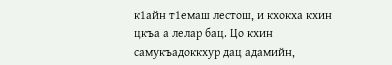к1айн т1емаш лестош, и кхокха кхин цкъа а лелар бац. Цо кхин самукъадоккхур дац адамийн,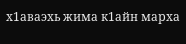х1аваэхь жима к1айн марха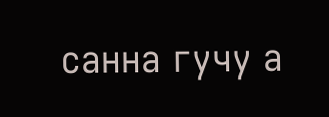санна гучу а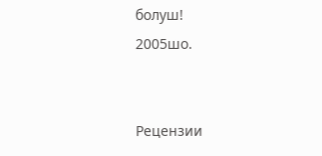болуш!
2005шо.


Рецензии